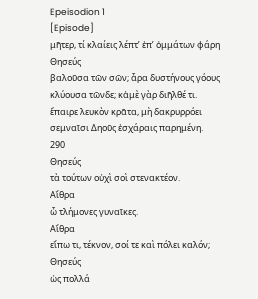Epeisodion 1
[Episode]
μῆτερ, τί κλαίεις λέπτʼ ἐπʼ ὀμμάτων φάρη
Θησεύς
βαλοῦσα τῶν σῶν; ἆρα δυστήνους γόους
κλύουσα τῶνδε; κἀμὲ γὰρ διῆλθέ τι.
ἔπαιρε λευκὸν κρᾶτα, μὴ δακρυρρόει
σεμναῖσι Δηοῦς ἐσχάραις παρημένη.
290
Θησεύς
τὰ τούτων οὐχὶ σοὶ στενακτέον.
Αἴθρα
ὦ τλήμονες γυναῖκες.
Αἴθρα
εἴπω τι, τέκνον, σοί τε καὶ πόλει καλόν;
Θησεύς
ὡς πολλά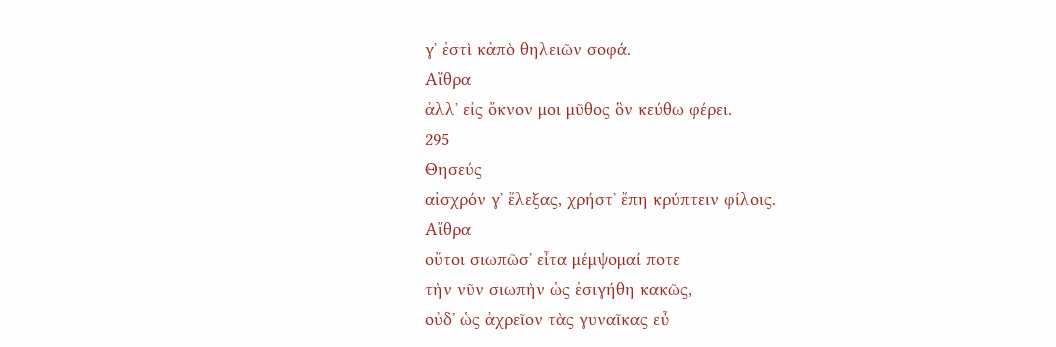γʼ ἐστὶ κἀπὸ θηλειῶν σοφά.
Αἴθρα
ἀλλʼ εἰς ὄκνον μοι μῦθος ὃν κεύθω φέρει.
295
Θησεύς
αἰσχρόν γʼ ἔλεξας, χρήστʼ ἔπη κρύπτειν φίλοις.
Αἴθρα
οὔτοι σιωπῶσʼ εἶτα μέμψομαί ποτε
τὴν νῦν σιωπὴν ὡς ἐσιγήθη κακῶς,
οὐδʼ ὡς ἀχρεῖον τὰς γυναῖκας εὖ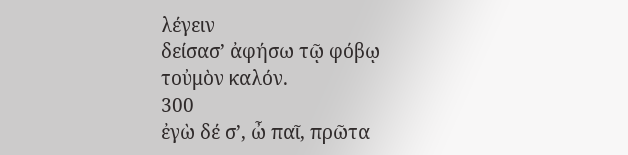λέγειν
δείσασʼ ἀφήσω τῷ φόβῳ τοὐμὸν καλόν.
300
ἐγὼ δέ σʼ, ὦ παῖ, πρῶτα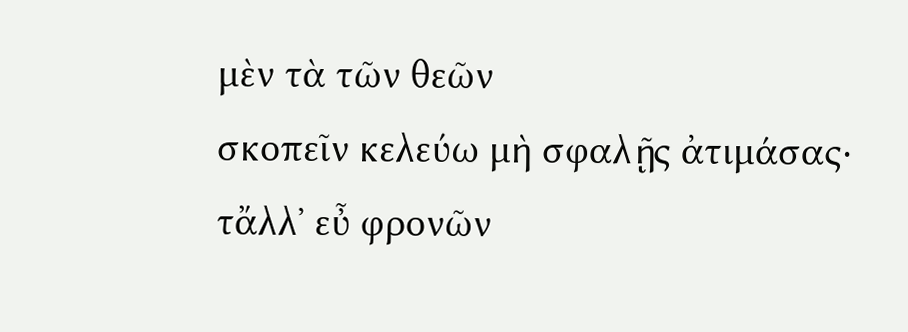μὲν τὰ τῶν θεῶν
σκοπεῖν κελεύω μὴ σφαλῇς ἀτιμάσας·
τἄλλʼ εὖ φρονῶν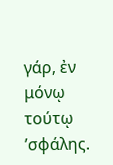γάρ, ἐν μόνῳ τούτῳ ʼσφάλης.